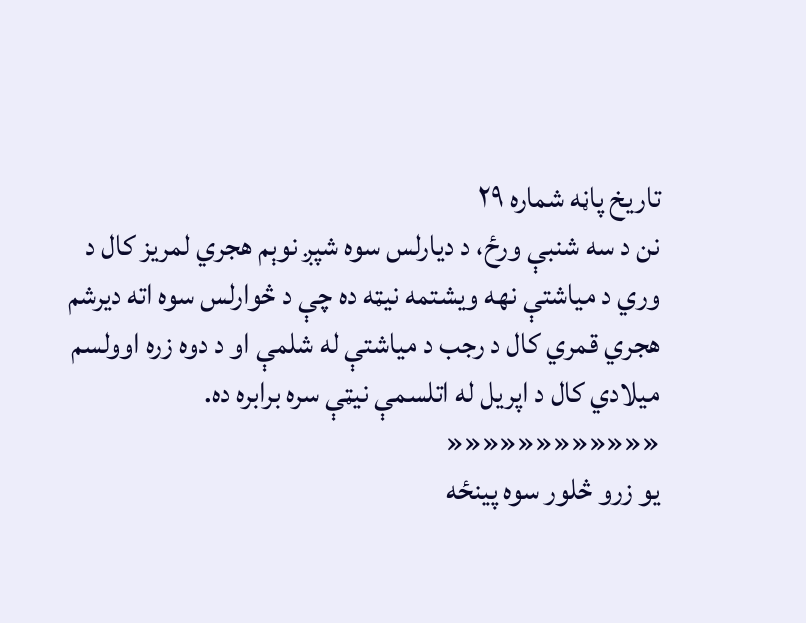تاریخ پاڼه شماره ۲۹
نن د سه شنبې ورځ، د دیارلس سوه شپږ نوېم هجري لمریز کال د وري د میاشتې نهه ویشتمه نیټه ده چې د څوارلس سوه اته دیرشم هجري قمري کال د رجب د میاشتې له شلمې او د دوه زره اوولسم میلادي کال د اپریل له اتلسمې نیټې سره برابره ده.
««««««««««««
یو زرو څلور سوه پینځه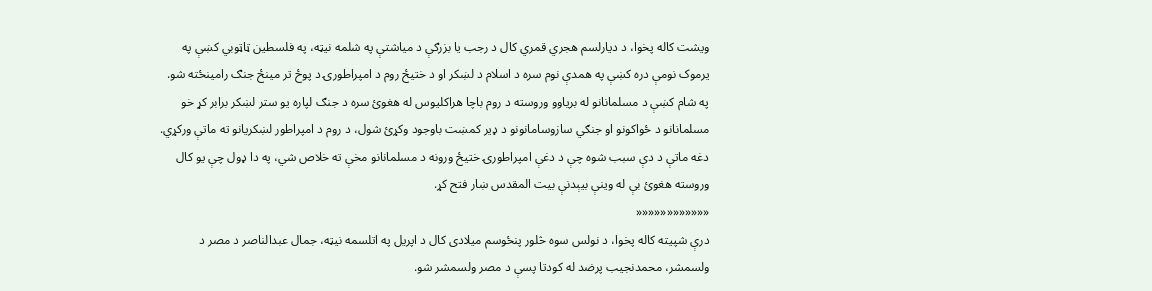ویشت کاله پخوا، د دیارلسم هجري قمري کال د رجب يا بزرګې د مياشتې په شلمه نیټه، په فلسطين ټاټوبي کښې په يرموک نومې دره کښې په همدې نوم سره د اسلام د لښکر او د ختيځ روم د امپراطورۍ د پوځ تر مينځ جنګ رامینځته شو. په شام کښې د مسلمانانو له بریاوو وروسته د روم باچا هراکليوس له هغوئ سره د جنګ لپاره يو ستر لښکر برابر کړ خو مسلمانانو د ځواکونو او جنګي سازوسامانونو د ډير کمښت باوجود وکړئ شول، د روم د امپراطور لښکريانو ته ماتې ورکړي. دغه ماتې د دې سبب شوه چې د دغې امپراطورۍ ختيځ ورونه د مسلمانانو مخې ته خلاص شي، په دا ډول چې يو کال وروسته هغوئ بې له وينې بيېدنې بيت المقدس ښار فتح کړ.
««««««««««««
درې شپیته کاله پخوا، د نولس سوه څلور پنځوسم میلادی کال د اپریل په اتلسمه نیټه، جمال عبدالناصر د مصر د ولسمشر، محمدنجیب پرضد له کودتا پسې د مصر ولسمشر شو.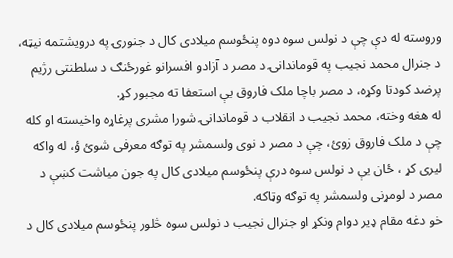وروسته له دې چې د نولس سوه دوه پنځوسم میلادی کال د جنورۍ په درویشتمه نیټه، د جنرال محمد نجیب په قوماندانۍ د مصر د آزادو افسرانو غورځنګ د سلطنتی رژیم پرضد کودتا وکړه، د مصر باچا ملک فاروق یې استعفا ته مجبور کړ.
له هغه وخته، محمد نجیب د انقلاب د قوماندانۍ شورا مشری پرغاړه واخیسته او کله چې د ملک فاروق زوئ، چې د مصر د نوی ولسمشر په توګه معرفی شوئ ؤ، له واکه لیری کړ ، ځان یې د نولس سوه درې پنځوسم میلادی کال په جون میاشت کښې د مصر د لومړنی ولسمشر په توګه وټاکه.
خو دغه مقام ډیر دوام ونکړ او جنرال نجیب د نولس سوه څلور پنځوسم میلادی کال د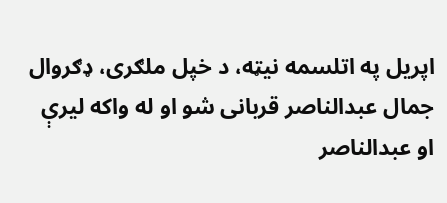اپریل په اتلسمه نیټه، د خپل ملګری، ډګروال جمال عبدالناصر قربانی شو او له واکه لیرې او عبدالناصر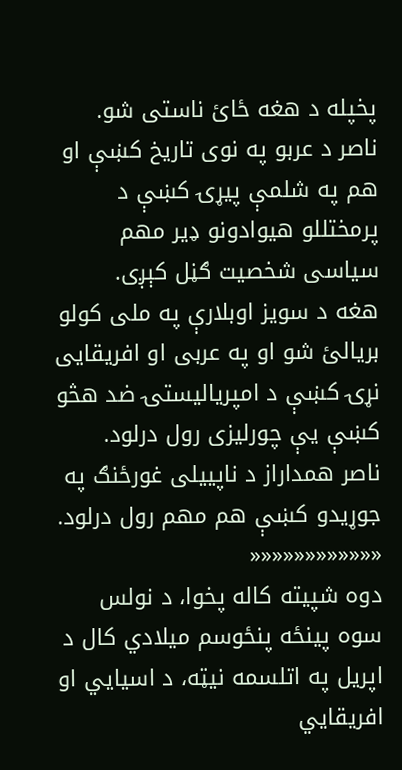پخپله د هغه ځائ ناستی شو.
ناصر د عربو په نوی تاریخ کښې او هم په شلمې پیړۍ کښې د پرمختللو هیوادونو ډیر مهم سیاسی شخصیت ګڼل کېږی.
هغه د سویز اوبلارې په ملی کولو بریالئ شو او په عربی او افریقایی نړۍ کښې د امپریالیستۍ ضد هڅو کښې یې چورلیزی رول درلود.
ناصر همداراز د ناپییلی غورځنګ په جوړیدو کښې هم مهم رول درلود.
««««««««««««
دوه شپیته کاله پخوا، د نولس سوه پینځه پنځوسم میلادي کال د اپریل په اتلسمه نیټه، د اسیایي او افریقايي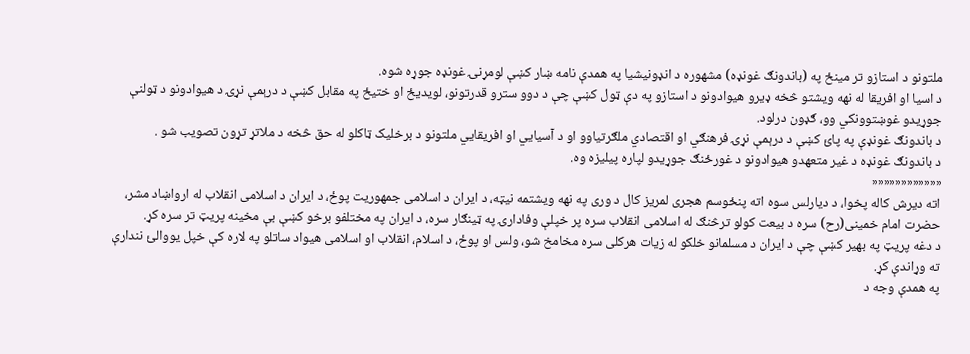ملتونو د استازو تر مینځ په (باندونګ غونډه) مشهوره د انډونیشیا په همدې نامه ښار کښې لومړنۍ غونډه جوړه شوه.
د اسیا او افریقا له نهه ویشتو څخه ډيرو هيوادونو د استازو په دې ټول کښې چې د دوو سترو قدرتونو، لویديځ او ختیځ په مقابل کښې د درېمې نړۍ د هيوادونو د ټولنې جوړیدو غوښتوونکي وو، ګډون درلود.
د باندونګ غونډې په پائ کښې د درېمې نړۍ فرهنګي او اقتصادي ملګرتیاوو او د آسیایي او افریقايي ملتونو د برخلیک ټاکلو له حق څخه د ملاتړ تړون تصویب شو .
د باندونګ غونډه د غیر متعهدو هيوادونو د غورځنګ جوړیدو لپاره پیلیزه وه.
««««««««««««
اته دیرش کاله پخوا، د دیارلس سوه اته پنځوسم هجری لمریز کال د وری په نهه ویشتمه نیټه، د ایران د اسلامی جمهوریت پوځ، د ایران د اسلامی انقلاب له ارواښاد مشر، حضرت امام خمینی(رح) سره د بیعت کولو ترڅنګ له اسلامی انقلاب سره پر خپلې وفادارۍ په ټینګار سره، د ایران په مختلفو برخو کښې بې مخینه پریټ تر سره کړ.
د دغه پریټ په بهیر کښې چې د ایران د مسلمانو خلکو له زیات هرکلی سره مخامخ شو، ولس او پوځ، د اسلام، انقلاب او اسلامی هیواد ساتلو په لاره کې خپل یووالئ نندارې ته وړاندې کړ.
په همدې وجه د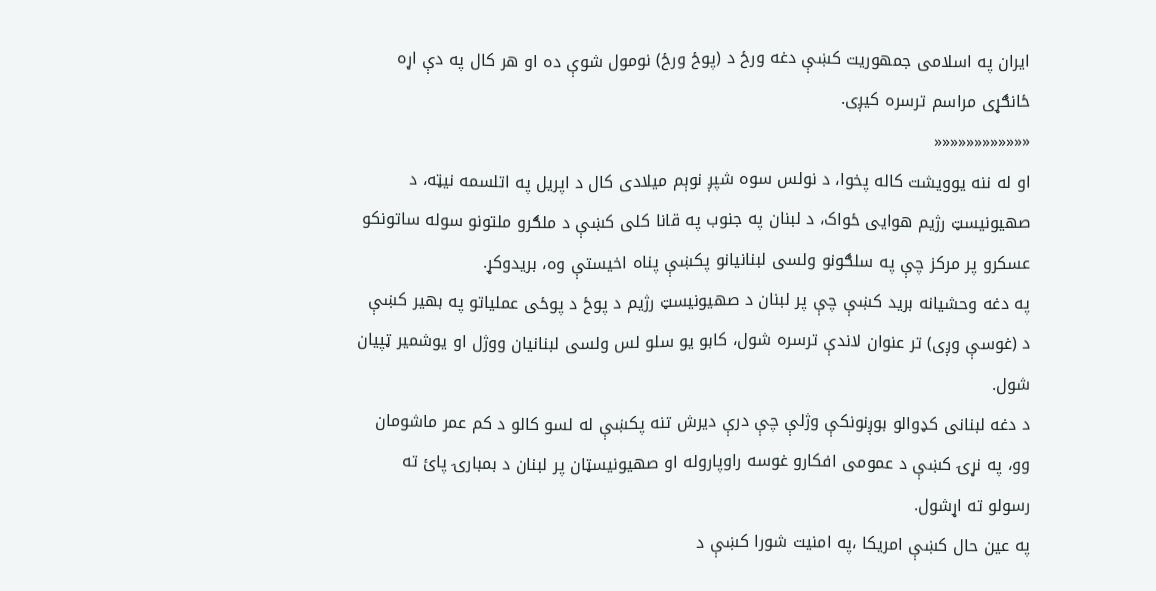ایران په اسلامی جمهوریت کښې دغه ورځ د (پوځ ورځ) نومول شوې ده او هر کال په دې اړه ځانګړی مراسم ترسره کیږی.
««««««««««««
او له ننه یوویشت کاله پخوا، د نولس سوه شپږ نوېم میلادی کال د اپریل په اتلسمه نیټه، د صهیونیسټ رژیم هوایی ځواک، د لبنان په جنوب په قانا کلی کښې د ملګرو ملتونو سوله ساتونکو عسکرو پر مرکز چې په سلګونو ولسی لبنانیانو پکښې پناه اخیستې وه، بریدوکړ.
په دغه وحشیانه برید کښې چې پر لبنان د صهیونیسټ رژیم د پوځ د پوځی عملیاتو په بهیر کښې د (غوسې وږی) تر عنوان لاندې ترسره شول، کابو یو سلو لس ولسی لبنانیان ووژل او یوشمیر ټپیان شول.
د دغه لبنانی کډوالو بوږنونکې وژلې چې درې دیرش تنه پکښې له لسو کالو د کم عمر ماشومان وو، په نړۍ کښې د عمومی افکارو غوسه راوپاروله او صهیونیسټان پر لبنان د بمبارۍ پائ ته رسولو ته اړشول.
په عین حال کښې امریکا ،په امنیت شورا کښې د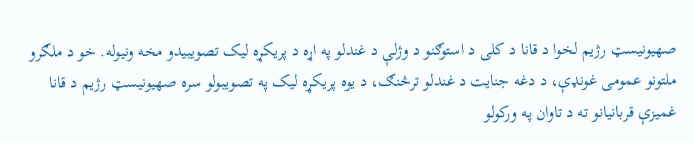صهیونیسټ رژیم لخوا د قانا د کلی د استوګنو د وژلې د غندلو په اړه د پریکړه لیک تصویبیدو مخه ونیوله. خو د ملګرو ملتونو عمومی غونډې، د دغه جنایت د غندلو ترڅنګ، د یوه پریکړه لیک په تصویبولو سره صهیونیسټ رژیم د قانا غمیزې قربانیانو ته د تاوان په ورکولو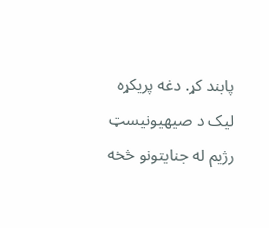پابند کړ. دغه پریکړه لیک د صیهیونیسټ رژیم له جنایتونو څخه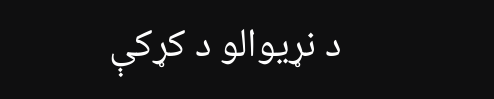د نړیوالو د کړکې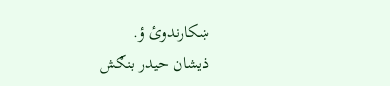ښکارندوئ ؤ.
ذیشان حیدر بنګش